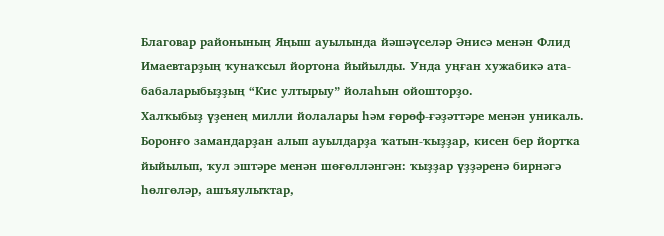Благовар районының Яңыш ауылында йәшәүселәр Әнисә менән Флид Имаевтарҙың ҡунаҡсыл йортона йыйылды. Унда уңған хужабикә ата-бабаларыбыҙҙың “Кис ултырыу” йолаһын ойошторҙо.
Халҡыбыҙ үҙенең милли йолалары һәм ғөрөф-ғәҙәттәре менән уникаль. Боронғо замандарҙан алып ауылдарҙа ҡатын-ҡыҙҙар, кисен бер йортҡа йыйылып, ҡул эштәре менән шөғөлләнгән: ҡыҙҙар үҙҙәренә бирнәгә һөлгөләр, ашъяулыҡтар,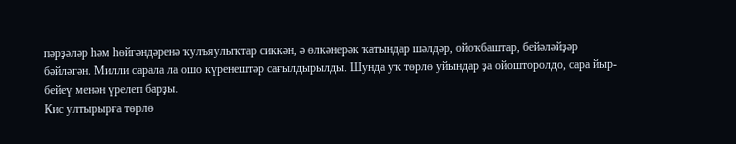пәрҙәләр һәм һөйгәндәренә ҡулъяулыҡтар сиккән, ә өлкәнерәк ҡатындар шәлдәр, ойоҡбаштар, бейәләйҙәр бәйләгән. Милли сарала ла ошо күренештәр сағылдырылды. Шунда уҡ төрлө уйындар ҙа ойошторолдо, сара йыр-бейеү менән үрелеп барҙы.
Кис ултырырға төрлө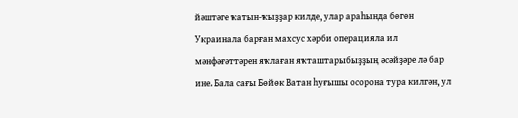йәштәге ҡатын-ҡыҙҙар килде, улар араһында бөгөн Украинала барған махсус хәрби операцияла ил мәнфәғәттәрен яҡлаған яҡташтарыбыҙҙың әсәйҙәре лә бар ине. Бала сағы Бөйөк Ватан һуғышы осорона тура килгән, ул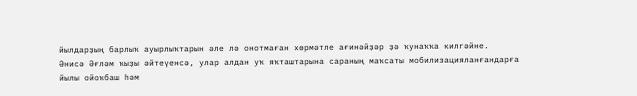йылдарҙың барлыҡ ауырлыҡтарын әле лә онотмаған хөрмәтле ағинәйҙәр ҙә ҡунаҡҡа килгәйне.
Әнисә Әғләм ҡыҙы әйтеүенсә, улар алдан уҡ яҡташтарына сараның маҡсаты мобилизацияланғандарға йылы ойоҡбаш һәм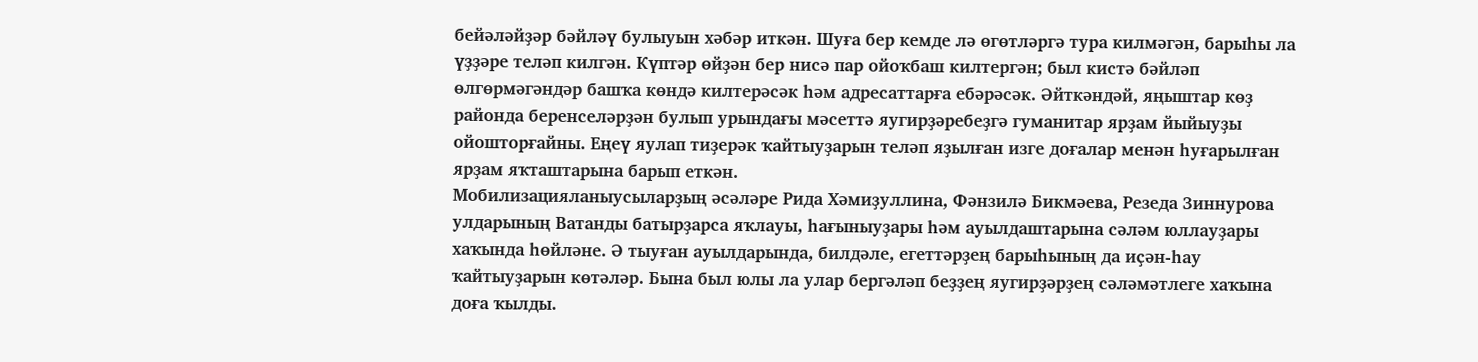бейәләйҙәр бәйләү булыуын хәбәр иткән. Шуға бер кемде лә өгөтләргә тура килмәгән, барыһы ла үҙҙәре теләп килгән. Күптәр өйҙән бер нисә пар ойоҡбаш килтергән; был кистә бәйләп өлгөрмәгәндәр башҡа көндә килтерәсәк һәм адресаттарға ебәрәсәк. Әйткәндәй, яңыштар көҙ районда беренселәрҙән булып урындағы мәсеттә яугирҙәребеҙгә гуманитар ярҙам йыйыуҙы ойошторғайны. Еңеү яулап тиҙерәк ҡайтыуҙарын теләп яҙылған изге доғалар менән һуғарылған ярҙам яҡташтарына барып еткән.
Мобилизацияланыусыларҙың әсәләре Рида Хәмиҙуллина, Фәнзилә Бикмәева, Резеда Зиннурова улдарының Ватанды батырҙарса яҡлауы, һағыныуҙары һәм ауылдаштарына сәләм юллауҙары хаҡында һөйләне. Ә тыуған ауылдарында, билдәле, егеттәрҙең барыһының да иҫән-һау ҡайтыуҙарын көтәләр. Бына был юлы ла улар бергәләп беҙҙең яугирҙәрҙең сәләмәтлеге хаҡына доға ҡылды.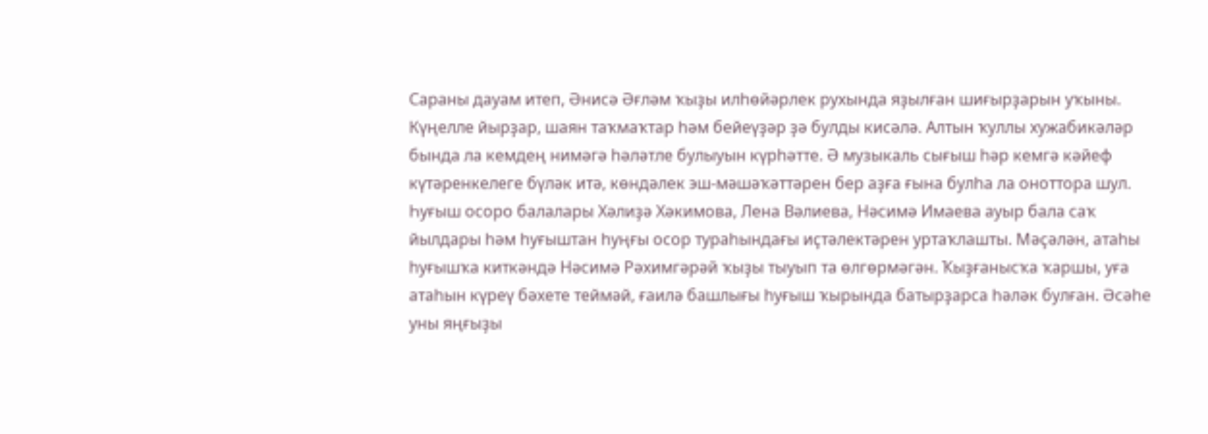Сараны дауам итеп, Әнисә Әғләм ҡыҙы илһөйәрлек рухында яҙылған шиғырҙарын уҡыны. Күңелле йырҙар, шаян таҡмаҡтар һәм бейеүҙәр ҙә булды кисәлә. Алтын ҡуллы хужабикәләр бында ла кемдең нимәгә һәләтле булыуын күрһәтте. Ә музыкаль сығыш һәр кемгә кәйеф күтәренкелеге бүләк итә, көндәлек эш-мәшәҡәттәрен бер аҙға ғына булһа ла оноттора шул.
Һуғыш осоро балалары Хәлиҙә Хәкимова, Лена Вәлиева, Нәсимә Имаева ауыр бала саҡ йылдары һәм һуғыштан һуңғы осор тураһындағы иҫтәлектәрен уртаҡлашты. Мәҫәлән, атаһы һуғышҡа киткәндә Нәсимә Рәхимгәрәй ҡыҙы тыуып та өлгөрмәгән. Ҡыҙғанысҡа ҡаршы, уға атаһын күреү бәхете теймәй, ғаилә башлығы һуғыш ҡырында батырҙарса һәләк булған. Әсәһе уны яңғыҙы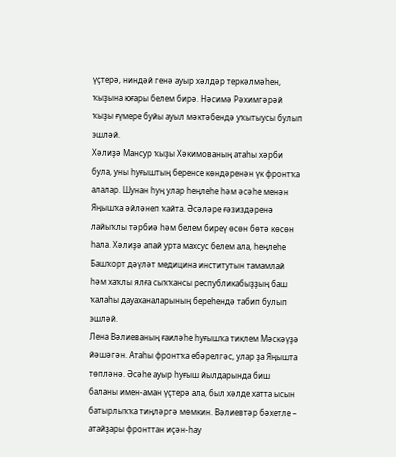үҫтерә, ниндәй генә ауыр хәлдәр теркәлмәһен, ҡыҙына юғары белем бирә. Нәсимә Рәхимгәрәй ҡыҙы ғүмере буйы ауыл мәктәбендә уҡытыусы булып эшләй.
Хәлиҙә Мансур ҡыҙы Хәкимованың атаһы хәрби була, уны һуғыштың беренсе көндәренән үк фронтҡа алалар. Шунан һуң улар һеңлеһе һәм әсәһе менән Яңышҡа әйләнеп ҡайта. Әсәләре ғәзиздәренә лайыҡлы тәрбиә һәм белем биреү өсөн бөтә көсөн һала. Хәлиҙә апай урта махсус белем ала, һеңлеһе Башҡорт дәүләт медицина институтын тамамлай һәм хаҡлы ялға сыҡҡансы республикабыҙҙың баш ҡалаһы дауаханаларының береһендә табип булып эшләй.
Лена Вәлиеваның ғаиләһе һуғышҡа тиклем Мәскәүҙә йәшәгән. Атаһы фронтҡа ебәрелгәс, улар ҙа Яңышта төпләнә. Әсәһе ауыр һуғыш йылдарында биш баланы имен-аман үҫтерә ала, был хәлде хатта ысын батырлыҡҡа тиңләргә мөмкин. Вәлиевтәр бәхетле – атайҙары фронттан иҫән-һау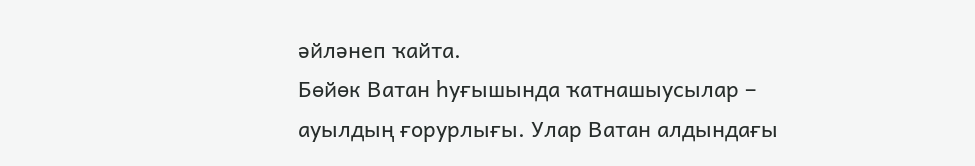әйләнеп ҡайта.
Бөйөк Ватан һуғышында ҡатнашыусылар – ауылдың ғорурлығы. Улар Ватан алдындағы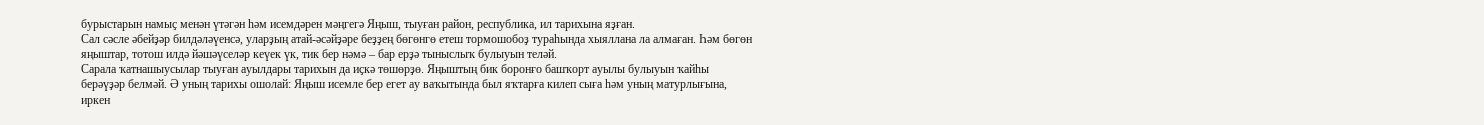бурыстарын намыҫ менән үтәгән һәм исемдәрен мәңгегә Яңыш, тыуған район, республика, ил тарихына яҙған.
Сал сәсле әбейҙәр билдәләүенсә, уларҙың атай-әсәйҙәре беҙҙең бөгөнгө етеш тормошобоҙ тураһында хыяллана ла алмаған. Һәм бөгөн яңыштар, тотош илдә йәшәүселәр кеүек үк, тик бер нәмә – бар ерҙә тыныслыҡ булыуын теләй.
Сарала ҡатнашыусылар тыуған ауылдары тарихын да иҫкә төшөрҙө. Яңыштың бик боронғо башҡорт ауылы булыуын ҡайһы берәүҙәр белмәй. Ә уның тарихы ошолай: Яңыш исемле бер егет ау ваҡытында был яҡтарға килеп сыға һәм уның матурлығына, иркен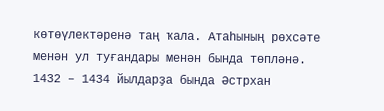көтөүлектәренә таң ҡала. Атаһының рөхсәте менән ул туғандары менән бында төпләнә.
1432 – 1434 йылдарҙа бында Әстрхан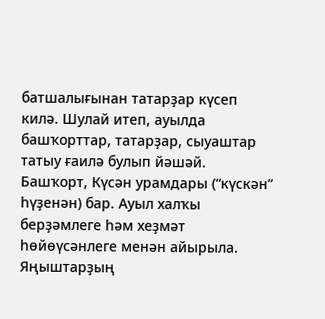батшалығынан татарҙар күсеп килә. Шулай итеп, ауылда башҡорттар, татарҙар, сыуаштар татыу ғаилә булып йәшәй. Башҡорт, Күсән урамдары (“күскән” һүҙенән) бар. Ауыл халҡы берҙәмлеге һәм хеҙмәт һөйөүсәнлеге менән айырыла. Яңыштарҙың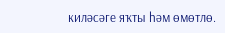киләсәге яҡты һәм өмөтлө.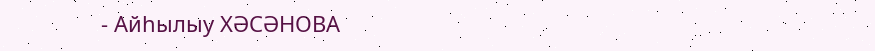- Айһылыу ХӘСӘНОВА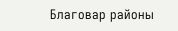Благовар районы